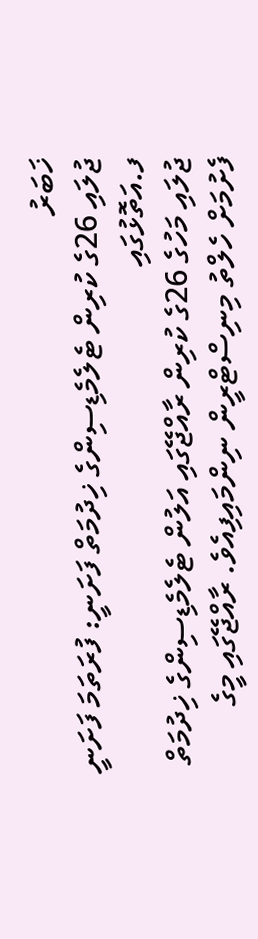ޚަބަރު
ޖުލައި 26ގެ ކުރިން ޓެލެމެޑިސިންގެ ޚިދުމަތް ފަށަނީ: ފުރަތަމަ ފަށަނީ ފ.އަތޮޅުގައި
ޖުލައި މަހުގެ 26ގެ ކުރިން ރާއްޖޭގައި އަލުން ޓެލެމެޑިސިންގެ ޚިދުމަތް ފެށުމަށް ހެލްތު މިނިސްޓްރީން ނިންމައިފިއެވެ. ރާއްޖޭގައި މީގެ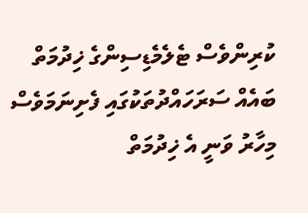ކުރިންވެސް ޓެލެމެޑިސިންގެ ޚިދުމަތް ބައެއް ސަރަހައްދުތަކުގައި ފެށިނަމަވެސް މިހާރު ވަނީ އެ ޚިދުމަތް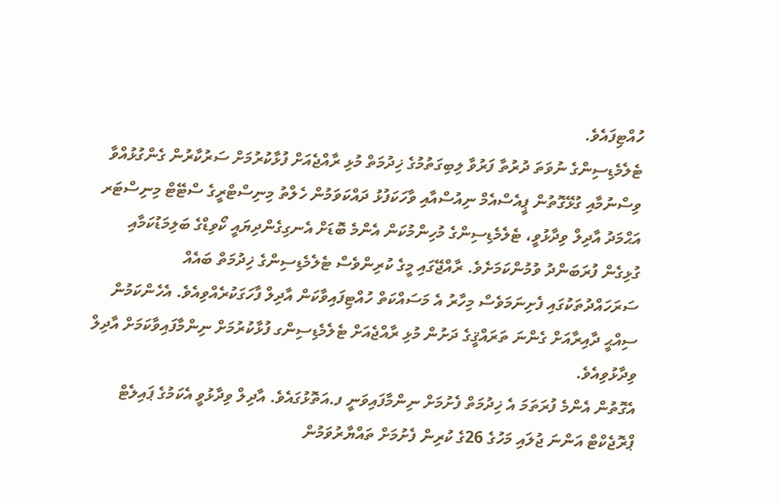ހުއްޓިފައެވެ.
ޓެލެމެޑިސިންގެ ނުވަތަ ދުރުތާ ފަރުވާ ލިބިގަތުމުގެ ޚިދުމަތް މުޅި ރާއްޖެއަށް ފުޅާކުރުމަށް ސަރުކާރުން ގެންގުޅުއްވާ ވިސްނުމާއި ގުޅޭގޮތުން ޕީއެސްއެމް ނިއުސްއާއި ވާހަކަފުޅު ދައްކަވަމުން ހެލްތު މިނިސްޓްރީގެ ސްޓޭޓް މިނިސްޓަރ އަޙްމަދު އާދިލް ވިދާޅުވީ، ޓެލެމެޑިސިންގެ މުހިންމުކަން އެންމެ ބޮޑަށް އެނގިގެންދިޔައީ ކޯވިޑްގެ ބަލިމަޑުކަމާއި ގުޅިގެން ފުރަބަންދު ވުމުންކަމަށެވެ. ރާއްޖޭގައި މީގެ ކުރިންވެސް ޓެލެމެޑިސިންގެ ޚިދުމަތް ބައެއް ސަރަހައްދުތަކުގައި ފެށިނަމަވެސް މިހާރު އެ މަސައްކަތް ހުއްޓިފައިވާކަން އާދިލް ފާހަގަކުރެއްވިއެވެ. އެހެންކަމުން ސިއްޙީ ދާއިރާއަށް ގެންނަ ތަރައްޤީގެ ދަށުން މުޅި ރާއްޖެއަށް ޓެލެމެޑިސިންގ ފުޅާކުރުމަށް ނިންމާފައިވާކަމަށް އާދިލް ވިދާޅުވިއެވެ.
އެގޮތުން އެންމެ ފުރަތަމަ އެ ޚިދުމަތް ފެށުމަށް ނިންމާފައިވަނީ ފ.އަތޮޅުގައެވެ. އާދިލް ވިދާޅުވީ އެކަމުގެ ޕައިލެޓް ޕްރޮޖެކްޓް އަންނަ ޖުލައި މަހުގެ 26ގެ ކުރިން ފެށުމަށް ތައްޔާރުވަމުން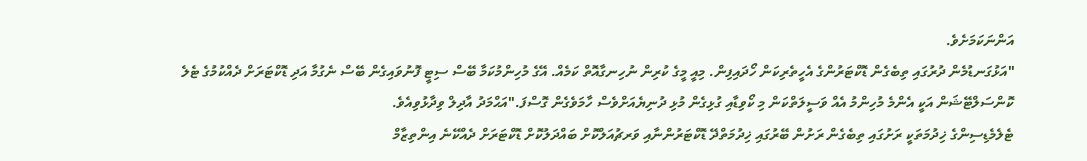އަންނަކަމަށެވެ.
"އަޅުގަނޑުމެން ދުރުގައި ތިބެގެން ޑޮކްޓަރުންގެ އެހީތެރިކަން ހޯދައިފިން. މިއީ މީގެ ކުރިން ނުހިނގާއޮތް ކަމެއް. އޭގެ މުހިންމުކަމާ ބޭސް ސިޓީ ފޮނުވައިގެން ބޭސް ނެގުމާ އަދި ޑޮކްޓަރަށް ދެއްކުމުގެ ޓެލެ ކޮންސަލްޓޭޝަން އަކީ އެންމެ މުހިންމު އެއް ވަސީލަތްކަން މި ކޯވިޑާއި ގުޅިގެން މުޅި ދުނިޔެއަށްވެސް ހާމަވެގެން ގޮސްފަ."އަޙްމަދު އާދިލް ވިދާޅުވިއެވެ.
ޓެލެމެޑިސިންގެ ޚިދުމަތަކީ ރަށުގައި ތިބެގެން ރަށުން ބޭރުގައި ޚިދުމަތްދޭ ޑޮކްޓަރުންނާއި ވަރޗުއަލްކޮށް ބައްދަލުކޮށް ޑޮކްޓަރަށް ދެއްކޭނެ އިންތިޒާމް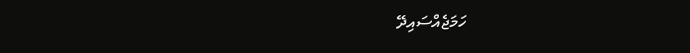ހަމަޖެއްސައިދޭ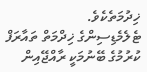ޚިދުމަތެކެވެ.
ޓެލެމެޑިސިންގެ ޚިދްމަތް ތައާރަފް ކުރުމުގެ ބޭނުމަކީ ރާއްޖޭއިން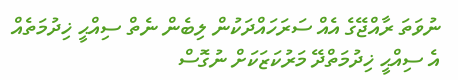ނުވަތަ ރާއްޖޭގެ އެއް ސަރަހައްދަކުން ލިބެން ނެތް ސިއްޙީ ޚިދުމަތެއް އެ ސިއްޙީ ޚިދުމަތްދޭ މަރުކަޒަކަށް ނުގޮސް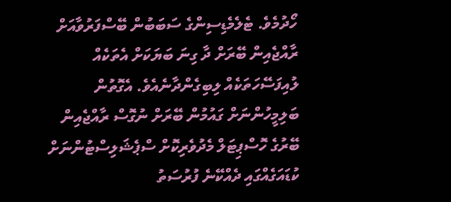ހޯދުމެވެ. ޓެލެމެޑިސިންގެ ސަބަބުން ބޭސްފަރުވާއަށް ރާއްޖެއިން ބޭރަށް ދާ ގިނަ ބަޔަކަށް އެތަކެއް ލުއިފަސޭހަތަކެއް ލިބިގެންދާނެއެވެ. އެގޮތުން ބަލިމީހުންނަށް ގައުމުން ބޭރަށް ނުގޮސް ރާއްޖެއިން ބޭރުގެ ހޮސްޕިޓަލް މެދުވެރިކޮށް ސްޕެޝަލިސްޓުންނަށް ކުޑައަގެއްގައި ދެއްކޭނެ ފުރުސަތު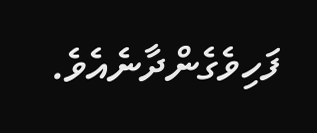ފަހިވެގެންދާނެއެވެ.